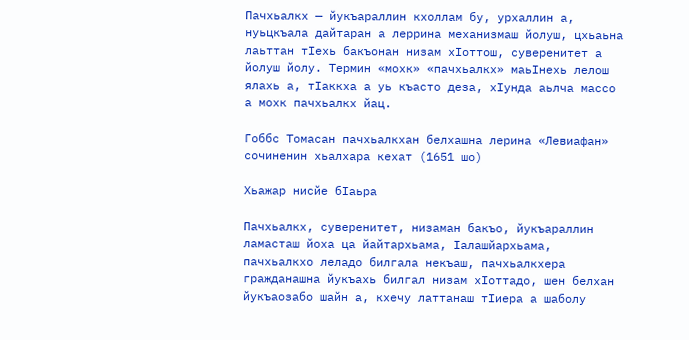Пачхьалкх — йукъараллин кхоллам бу, урхаллин а, нуьцкъала дайтаран а леррина механизмаш йолуш, цхьаьна лаьттан тӀехь бакъонан низам хӀоттош, суверенитет а йолуш йолу. Термин «мохк» «пачхьалкх» маьӀнехь лелош ялахь а, тӀаккха а уь къасто деза, хӀунда аьлча массо а мохк пачхьалкх йац.

Гоббс Томасан пачхьалкхан белхашна лерина «Левиафан» сочиненин хьалхара кехат (1651 шо)

Хьажар нисйе бӀаьра

Пачхьалкх, суверенитет, низаман бакъо, йукъараллин ламасташ йоха ца йайтархьама, Ӏалашйархьама, пачхьалкхо леладо билгала некъаш, пачхьалкхера гражданашна йукъахь билгал низам хӀоттадо, шен белхан йукъаозабо шайн а, кхечу латтанаш тӀиера а шаболу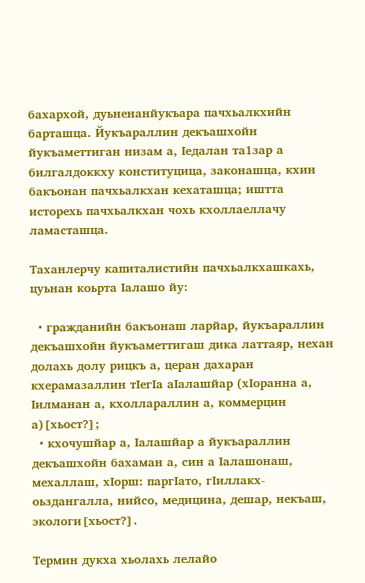бахархой, дуьненанйукъара пачхьалкхийн барташца. Йукъараллин декъашхойн йукъаметтиган низам а, Ӏедалан та1зар а билгалдоккху конституцица, законашца, кхин бакъонан пачхьалкхан кехаташца; иштта исторехь пачхьалкхан чохь кхоллаеллачу ламасташца.

Таханлерчу капиталистийн пачхьалкхашкахь, цуьнан коьрта Ӏалашо йу:

  • гражданийн бакъонаш ларйар, йукъараллин декъашхойн йукъаметтигаш дика латтаяр, нехан долахь долу рицкъ а, церан дахаран кхерамазаллин тӀегӀа аӀалашйар (хӀоранна а, Ӏилманан а, кхоллараллин а, коммерцин а)[хьост?];
  • кхочушйар а, Ӏалашйар а йукъараллин декъашхойн бахаман а, син а Ӏалашонаш, мехаллаш, хӀорш: паргӀато, гӀиллакх-оьздангалла, нийсо, медицина, дешар, некъаш, экологи[хьост?].

Термин дукха хьолахь лелайо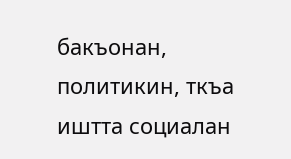бакъонан, политикин, ткъа иштта социалан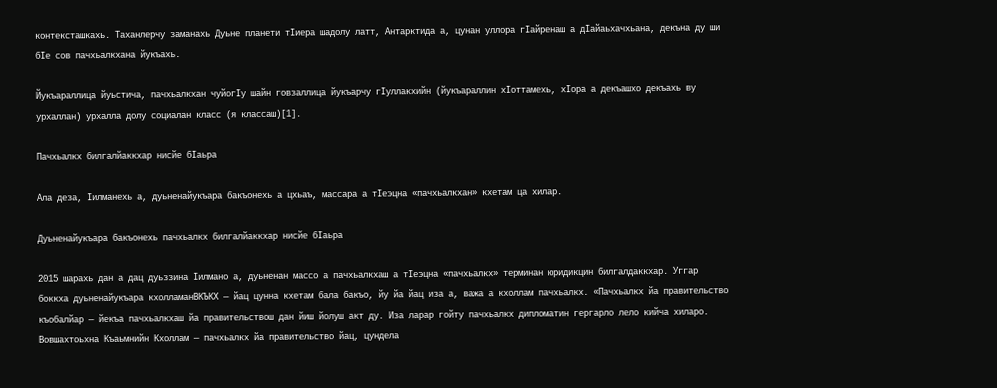контексташкахь. Таханлерчу заманахь Дуьне планети тӀиера шадолу латт, Антарктида а, цунан уллора гӀайренаш а дӀайаьхачхьана, декъна ду ши бӀе сов пачхьалкхана йукъахь.

Йукъараллица йуьстича, пачхьалкхан чуйогӀу шайн говзаллица йукъарчу гӀуллакхийн (йукъараллин хӀоттамехь, хӀора а декъашхо декъахь ву урхаллан) урхалла долу социалан класс (я классаш)[1].

Пачхьалкх билгалйаккхар нисйе бӀаьра

Ала деза, Ӏилманехь а, дуьненайукъара бакъонехь а цхьаъ, массара а тӀеэцна «пачхьалкхан» кхетам ца хилар.

Дуьненайукъара бакъонехь пачхьалкх билгалйаккхар нисйе бӀаьра

2015 шарахь дан а дац дуьззина Ӏилмано а, дуьненан массо а пачхьалкхаш а тӀеэцна «пачхьалкх» терминан юридикцин билгалдаккхар. Уггар боккха дуьненайукъара кхолламанВКЪКХ — йац цунна кхетам бала бакъо, йу йа йац иза а, важа а кхоллам пачхьалкх. «Пачхьалкх йа правительство къобалйар — йекъа пачхьалкхаш йа правительствош дан йиш йолуш акт ду. Иза ларар гойту пачхьалкх дипломатин гергарло лело кийча хиларо. Вовшахтоьхна Къаьмнийн Кхоллам — пачхьалкх йа правительство йац, цундела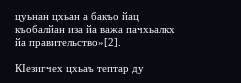цуьнан цхьан а бакъо йац къобалйан иза йа важа пачхьалкх йа правительство»[2].

КӀезигчех цхьаъ тептар ду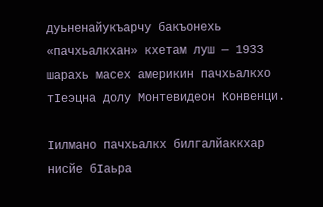дуьненайукъарчу бакъонехь «пачхьалкхан» кхетам луш — 1933 шарахь масех америкин пачхьалкхо тӀеэцна долу Монтевидеон Конвенци.

Ӏилмано пачхьалкх билгалйаккхар нисйе бӀаьра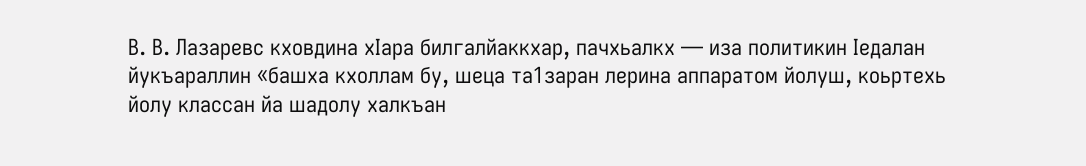В. В. Лазаревс кховдина хӀара билгалйаккхар, пачхьалкх — иза политикин Ӏедалан йукъараллин «башха кхоллам бу, шеца та1заран лерина аппаратом йолуш, коьртехь йолу классан йа шадолу халкъан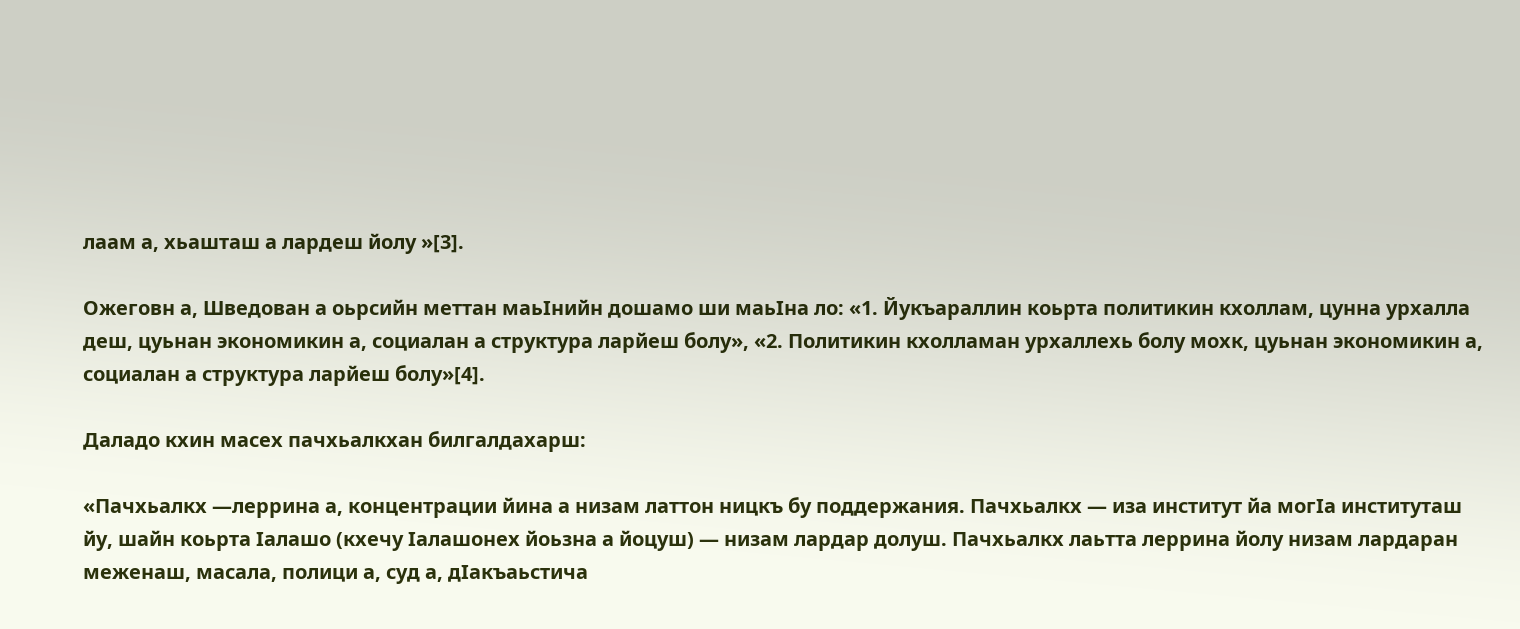лаам а, хьашташ а лардеш йолу »[3].

Ожеговн а, Шведован а оьрсийн меттан маьӀнийн дошамо ши маьӀна ло: «1. Йукъараллин коьрта политикин кхоллам, цунна урхалла деш, цуьнан экономикин а, социалан а структура ларйеш болу», «2. Политикин кхолламан урхаллехь болу мохк, цуьнан экономикин а, социалан а структура ларйеш болу»[4].

Даладо кхин масех пачхьалкхан билгалдахарш:

«Пачхьалкх —леррина а, концентрации йина а низам латтон ницкъ бу поддержания. Пачхьалкх — иза институт йа могӀа институташ йу, шайн коьрта Ӏалашо (кхечу Ӏалашонех йоьзна а йоцуш) — низам лардар долуш. Пачхьалкх лаьтта леррина йолу низам лардаран меженаш, масала, полици а, суд а, дӀакъаьстича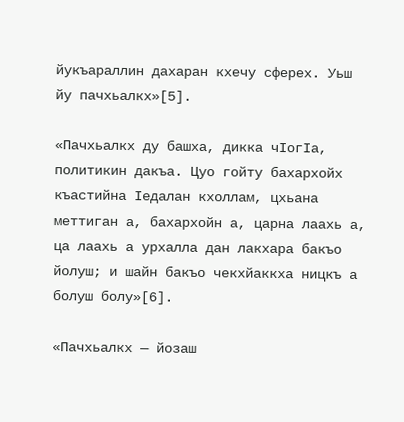йукъараллин дахаран кхечу сферех. Уьш йу пачхьалкх»[5].

«Пачхьалкх ду башха, дикка чӀогӀа, политикин дакъа. Цуо гойту бахархойх къастийна Ӏедалан кхоллам, цхьана меттиган а, бахархойн а, царна лаахь а, ца лаахь а урхалла дан лакхара бакъо йолуш; и шайн бакъо чекхйаккха ницкъ а болуш болу»[6].

«Пачхьалкх — йозаш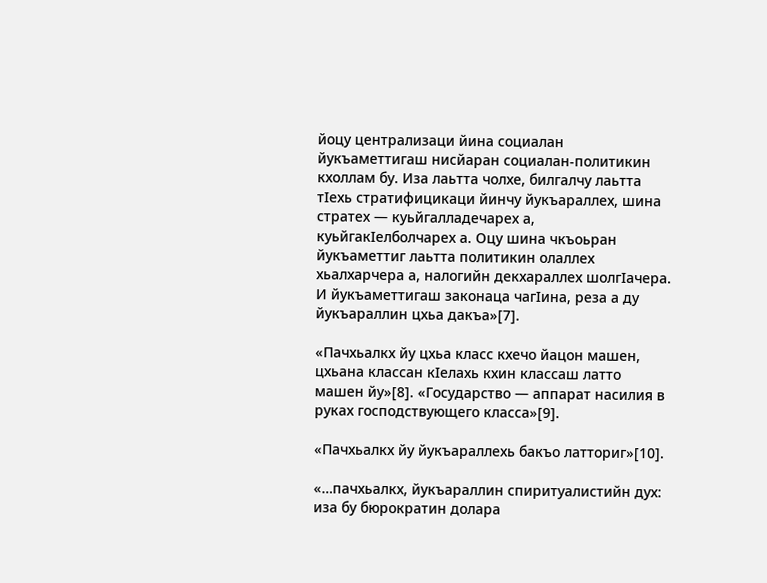йоцу централизаци йина социалан йукъаметтигаш нисйаран социалан-политикин кхоллам бу. Иза лаьтта чолхе, билгалчу лаьтта тӀехь стратифицикаци йинчу йукъараллех, шина стратех — куьйгалладечарех а, куьйгакӀелболчарех а. Оцу шина чкъоьран йукъаметтиг лаьтта политикин олаллех хьалхарчера а, налогийн декхараллех шолгӀачера. И йукъаметтигаш законаца чагӀина, реза а ду йукъараллин цхьа дакъа»[7].

«Пачхьалкх йу цхьа класс кхечо йацон машен, цхьана классан кӀелахь кхин классаш латто машен йу»[8]. «Государство — аппарат насилия в руках господствующего класса»[9].

«Пачхьалкх йу йукъараллехь бакъо латториг»[10].

«…пачхьалкх, йукъараллин спиритуалистийн дух: иза бу бюрократин долара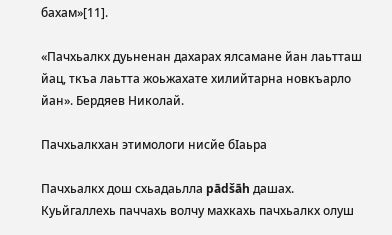бахам»[11].

«Пачхьалкх дуьненан дахарах ялсамане йан лаьтташ йац, ткъа лаьтта жоьжахате хилийтарна новкъарло йан». Бердяев Николай.

Пачхьалкхан этимологи нисйе бӀаьра

Пачхьалкх дош схьадаьлла pādšāh дашах. Куьйгаллехь паччахь волчу махкахь пачхьалкх олуш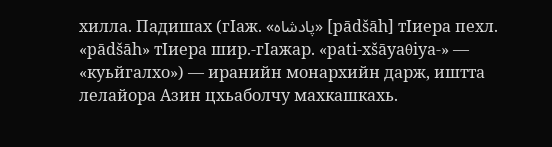хилла. Падишах (гӀаж. «پادشاه» [pādšāh] тӀиера пехл. «pādšāh» тӀиера шир.-гӀажар. «pati-xšāyaθiya-» — «куьйгалхо») — иранийн монархийн дарж, иштта лелайора Азин цхьаболчу махкашкахь.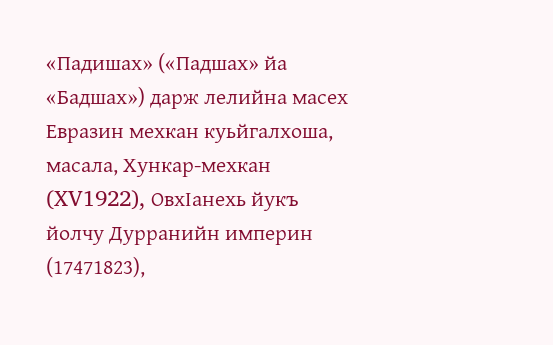«Падишах» («Падшах» йа «Бадшах») дарж лелийна масех Евразин мехкан куьйгалхоша, масала, Хункар-мехкан (XV1922), ОвхӀанехь йукъ йолчу Дурранийн империн (17471823),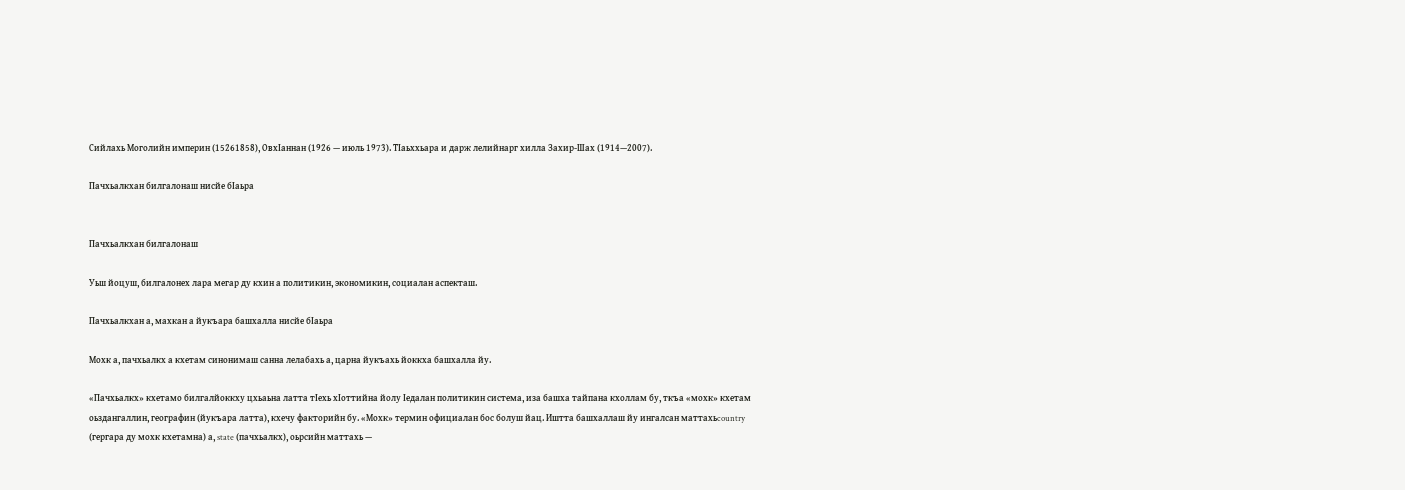Сийлахь Моголийн империн (15261858), ОвхIаннан (1926 — июль 1973). ТӀаьххьара и дарж лелийнарг хилла Захир-Шах (1914—2007).

Пачхьалкхан билгалонаш нисйе бӀаьра


Пачхьалкхан билгалонаш

Уьш йоцуш, билгалонех лара мегар ду кхин а политикин, экономикин, социалан аспекташ.

Пачхьалкхан а, махкан а йукъара башхалла нисйе бӀаьра

Мохк а, пачхьалкх а кхетам синонимаш санна лелабахь а, царна йукъахь йоккха башхалла йу.

«Пачхьалкх» кхетамо билгалйоккху цхьаьна латта тӀехь хӀоттийна йолу Ӏедалан политикин система, иза башха тайпана кхоллам бу, ткъа «мохк» кхетам оьздангаллин, географин (йукъара латта), кхечу факторийн бу. «Мохк» термин официалан бос болуш йац. Иштта башхаллаш йу ингалсан маттахьcountry (гергара ду мохк кхетамна) а, state (пачхьалкх), оьрсийн маттахь —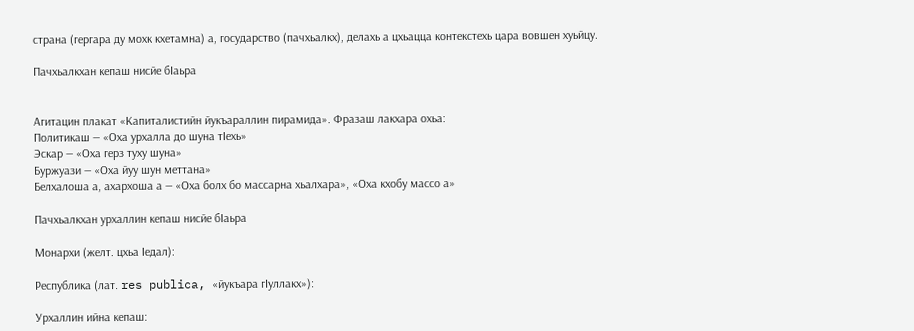страна (гергара ду мохк кхетамна) а, государство (пачхьалкх), делахь а цхьацца контекстехь цара вовшен хуьйцу.

Пачхьалкхан кепаш нисйе бӀаьра


Агитацин плакат «Капиталистийн йукъараллин пирамида». Фразаш лакхара охьа:
Политикаш — «Оха урхалла до шуна тӀехь»
Эскар — «Оха герз туху шуна»
Буржуази — «Оха йуу шун меттана»
Белхалоша а, ахархоша а — «Оха болх бо массарна хьалхара», «Оха кхобу массо а»

Пачхьалкхан урхаллин кепаш нисйе бӀаьра

Монархи (желт. цхьа Ӏедал):

Республика (лат. res publica, «йукъара гӀуллакх»):

Урхаллин ийна кепаш: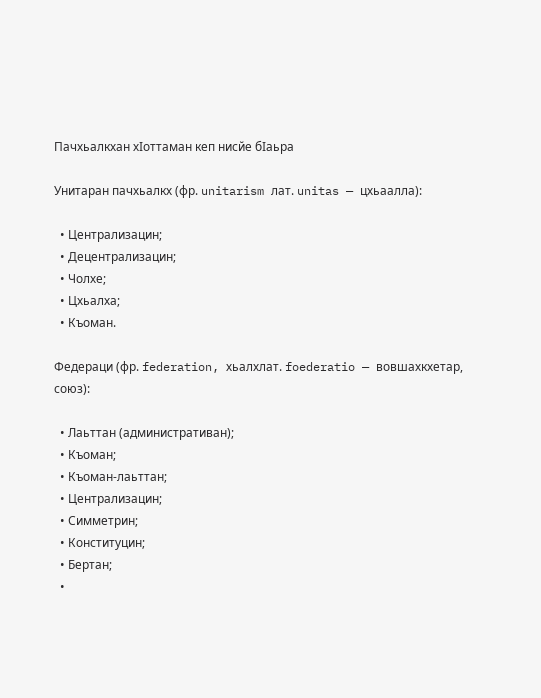Пачхьалкхан хIоттаман кеп нисйе бӀаьра

Унитаран пачхьалкх (фр. unitarism лат. unitas — цхьаалла):

  • Централизацин;
  • Децентрализацин;
  • Чолхе;
  • Цхьалха;
  • Къоман.

Федераци (фр. federation, хьалхлат. foederatio — вовшахкхетар, союз):

  • Лаьттан (административан);
  • Къоман;
  • Къоман-лаьттан;
  • Централизацин;
  • Симметрин;
  • Конституцин;
  • Бертан;
  •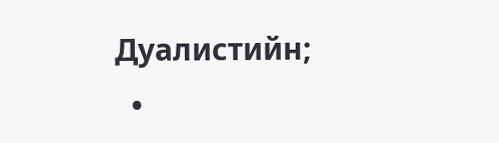Дуалистийн;
  •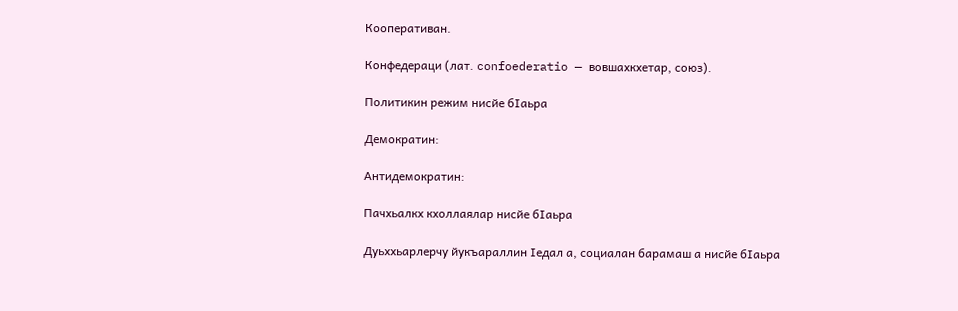Кооперативан.

Конфедераци (лат. confoederatio — вовшахкхетар, союз).

Политикин режим нисйе бӀаьра

Демократин:

Антидемократин:

Пачхьалкх кхоллаялар нисйе бӀаьра

Дуьххьарлерчу йукъараллин Ӏедал а, социалан барамаш а нисйе бӀаьра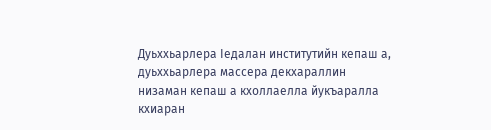Дуьххьарлера Ӏедалан институтийн кепаш а, дуьххьарлера массера декхараллин низаман кепаш а кхоллаелла йукъаралла кхиаран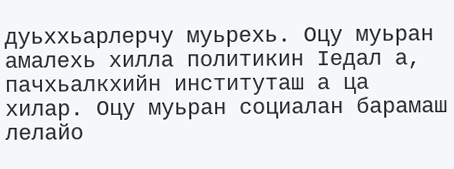дуьххьарлерчу муьрехь. Оцу муьран амалехь хилла политикин Ӏедал а, пачхьалкхийн институташ а ца хилар. Оцу муьран социалан барамаш лелайо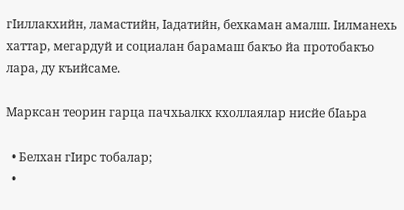гӀиллакхийн, ламастийн, Ӏадатийн, бехкаман амалш. Ӏилманехь хаттар, мегардуй и социалан барамаш бакъо йа протобакъо лара, ду къийсаме.

Марксан теорин гарца пачхьалкх кхоллаялар нисйе бӀаьра

  • Белхан гӀирс тобалар;
  •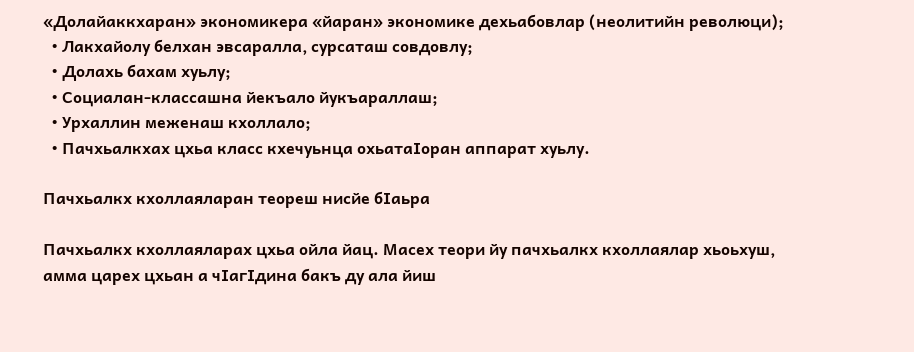«Долайаккхаран» экономикера «йаран» экономике дехьабовлар (неолитийн революци);
  • Лакхайолу белхан эвсаралла, сурсаташ совдовлу;
  • Долахь бахам хуьлу;
  • Социалан-классашна йекъало йукъараллаш;
  • Урхаллин меженаш кхоллало;
  • Пачхьалкхах цхьа класс кхечуьнца охьатаӀоран аппарат хуьлу.

Пачхьалкх кхоллаяларан теореш нисйе бӀаьра

Пачхьалкх кхоллаяларах цхьа ойла йац. Масех теори йу пачхьалкх кхоллаялар хьоьхуш, амма царех цхьан а чӀагӀдина бакъ ду ала йиш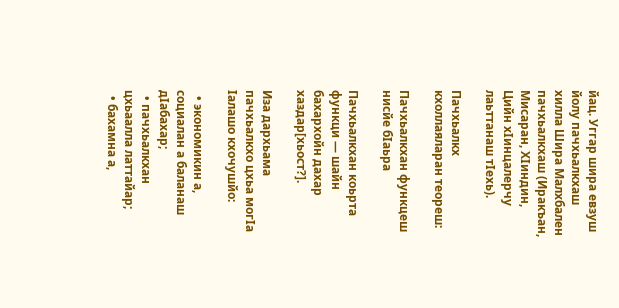йац. Уггар шира евзуш йолу пачхьалкхаш хилла Шира Малхбален пачхьалкхаш (Иракъан, Мисаран, ХӀиндин, Цийн хӀинцалерчу лаьттанаш тӀехь).

Пачхьалкх кхоллаяларан теореш:

Пачхьалкхан функцеш нисйе бӀаьра

Пачхьалкхан коьрта функци — шайн бахархойн дахар хаздар[хьост?].

Иза дархьама пачхьалкхо цхьа могӀа Ӏалашо кхочушйо:

  • экономикин а, социалан а баланаш дӀабахар;
  • пачхьалкхан цхьаалла латтайар;
  • бахамна а,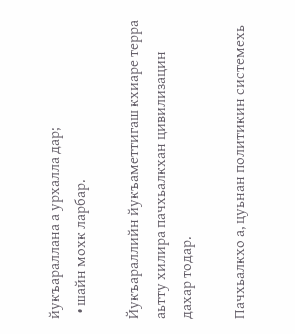йукъараллана а урхалла дар;
  • шайн мохк ларбар.

Йукъараллийн йукъаметтигаш кхиаре терра аьтту хилира пачхьалкхан цивилизацин дахар тодар.

Пачхьалкхо а, цуьнан политикин системехь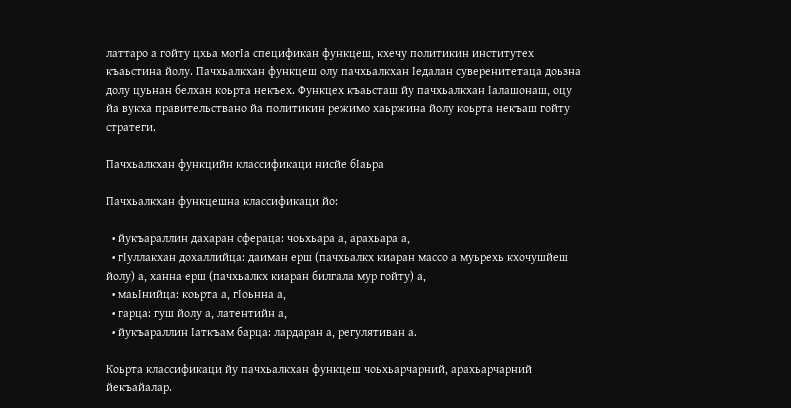латтаро а гойту цхьа могӀа спецификан функцеш, кхечу политикин институтех къаьстина йолу. Пачхьалкхан функцеш олу пачхьалкхан Ӏедалан суверенитетаца доьзна долу цуьнан белхан коьрта некъех. Функцех къаьсташ йу пачхьалкхан Ӏалашонаш, оцу йа вукха правительствано йа политикин режимо хаьржина йолу коьрта некъаш гойту стратеги.

Пачхьалкхан функцийн классификаци нисйе бӀаьра

Пачхьалкхан функцешна классификаци йо:

  • йукъараллин дахаран сфераца: чоьхьара а, арахьара а,
  • гӀуллакхан дохаллийца: даиман ерш (пачхьалкх киаран массо а муьрехь кхочушйеш йолу) а, ханна ерш (пачхьалкх киаран билгала мур гойту) а,
  • маьӀнийца: коьрта а, гӀоьнна а,
  • гарца: гуш йолу а, латентийн а,
  • йукъараллин Ӏаткъам барца: лардаран а, регулятиван а.

Коьрта классификаци йу пачхьалкхан функцеш чоьхьарчарний, арахьарчарний йекъайалар.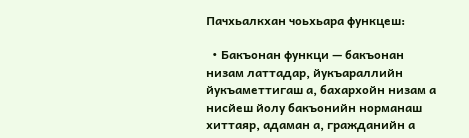Пачхьалкхан чоьхьара функцеш:

  • Бакъонан функци — бакъонан низам латтадар, йукъараллийн йукъаметтигаш а, бахархойн низам а нисйеш йолу бакъонийн норманаш хиттаяр, адаман а, гражданийн а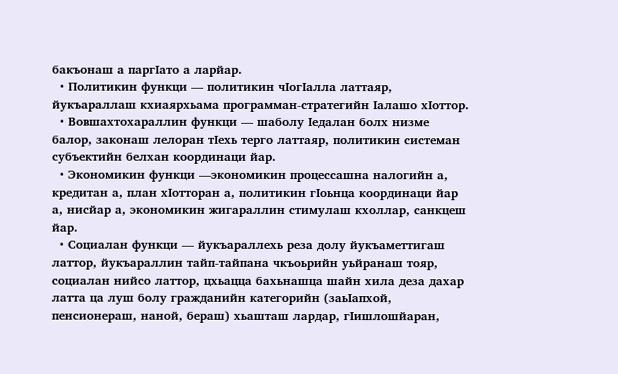бакъонаш а паргӀато а ларйар.
  • Политикин функци — политикин чӀогӀалла латтаяр, йукъараллаш кхиаярхьама программан-стратегийн Ӏалашо хӀоттор.
  • Вовшахтохараллин функци — шаболу Ӏедалан болх низме балор, законаш лелоран тӀехь терго латтаяр, политикин системан субъектийн белхан координаци йар.
  • Экономикин функци —экономикин процессашна налогийн а, кредитан а, план хӀотторан а, политикин гӀоьнца координаци йар а, нисйар а, экономикин жигараллин стимулаш кхоллар, санкцеш йар.
  • Социалан функци — йукъараллехь реза долу йукъаметтигаш латтор, йукъараллин тайп-тайпана чкъоьрийн уьйранаш тояр, социалан нийсо латтор, цхьацца бахьнашца шайн хила деза дахар латта ца луш болу гражданийн категорийн (заьӀапхой, пенсионераш, наной, бераш) хьашташ лардар, гӀишлошйаран,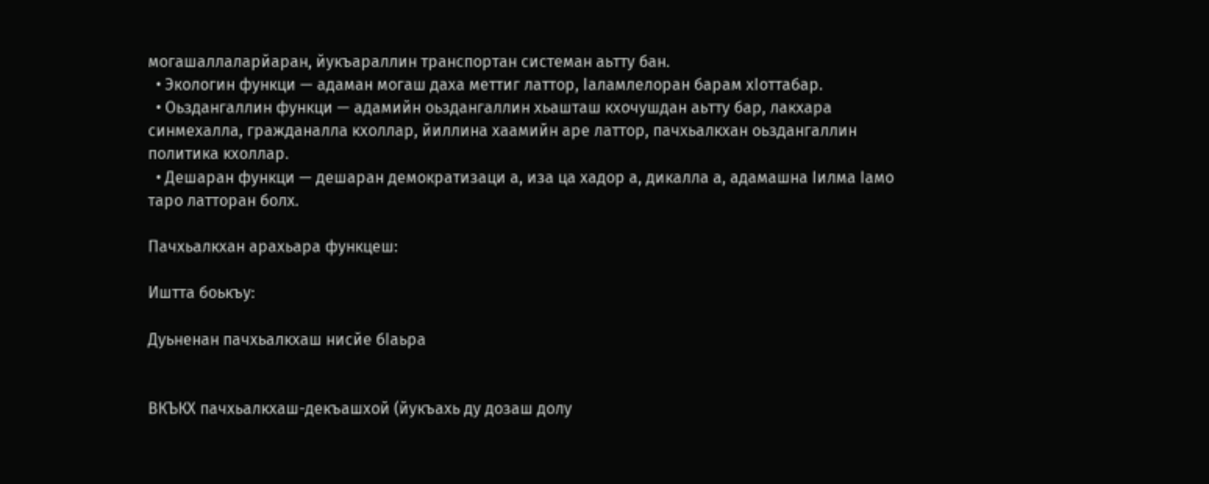могашаллаларйаран, йукъараллин транспортан системан аьтту бан.
  • Экологин функци — адаман могаш даха меттиг латтор, Ӏаламлелоран барам хӀоттабар.
  • Оьздангаллин функци — адамийн оьздангаллин хьашташ кхочушдан аьтту бар, лакхара синмехалла, гражданалла кхоллар, йиллина хаамийн аре латтор, пачхьалкхан оьздангаллин политика кхоллар.
  • Дешаран функци — дешаран демократизаци а, иза ца хадор а, дикалла а, адамашна Ӏилма Ӏамо таро латторан болх.

Пачхьалкхан арахьара функцеш:

Иштта боькъу:

Дуьненан пачхьалкхаш нисйе бӀаьра


ВКЪКХ пачхьалкхаш-декъашхой (йукъахь ду дозаш долу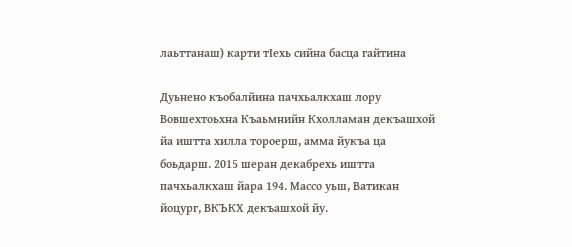лаьттанаш) карти тӀехь сийна басца гайтина

Дуьнено къобалйина пачхьалкхаш лору Вовшехтоьхна Къаьмнийн Кхолламан декъашхой йа иштта хилла тороерш, амма йукъа ца боьдарш. 2015 шеран декабрехь иштта пачхьалкхаш йара 194. Массо уьш, Ватикан йоцург, ВКЪКХ декъашхой йу.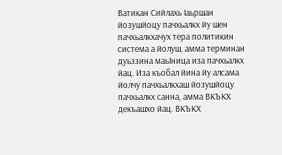Ватикан Сийлахь Ӏаьршан йозушйоцу пачхьалкх йу шен пачхьалкхачух тера политикин система а йолуш, амма терминан дуьззина маьӀница иза пачхьалкх йац. Иза къобал йина йу алсама йолчу пачхьалкхаш йозушйоцу пачхьалкх санна, амма ВКЪКХ декъашхо йац. ВКЪКХ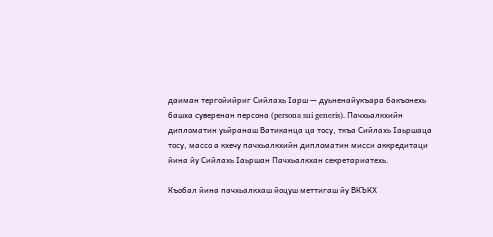даиман тергойийриг Сийлахь Ӏарш — дуьненайукъара бакъонехь башха суверенан персона (persona sui generis). Пачхьалкхийн дипломатин уьйранаш Ватиканца ца тосу, ткъа Сийлахь Ӏаьршаца тосу, массо а кхечу пачхьалкхийн дипломатин мисси аккредитаци йина йу Сийлахь Ӏаьршан Пачхьалкхан секретариатехь.

Къобал йина пачхьалкхаш йоцуш меттигаш йу ВКЪКХ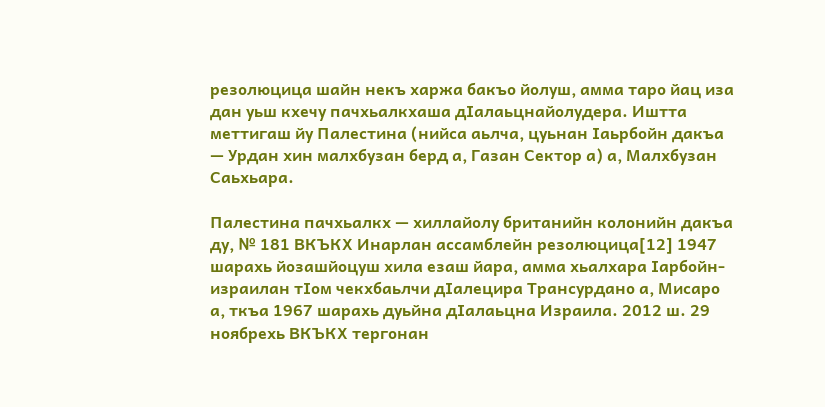резолюцица шайн некъ харжа бакъо йолуш, амма таро йац иза дан уьш кхечу пачхьалкхаша дӀалаьцнайолудера. Иштта меттигаш йу Палестина (нийса аьлча, цуьнан Ӏаьрбойн дакъа — Урдан хин малхбузан берд а, Газан Сектор а) а, Малхбузан Саьхьара.

Палестина пачхьалкх — хиллайолу британийн колонийн дакъа ду, № 181 ВКЪКХ Инарлан ассамблейн резолюцица[12] 1947 шарахь йозашйоцуш хила езаш йара, амма хьалхара Ӏарбойн-израилан тӀом чекхбаьлчи дӀалецира Трансурдано а, Мисаро а, ткъа 1967 шарахь дуьйна дӀалаьцна Израила. 2012 ш. 29 ноябрехь ВКЪКХ тергонан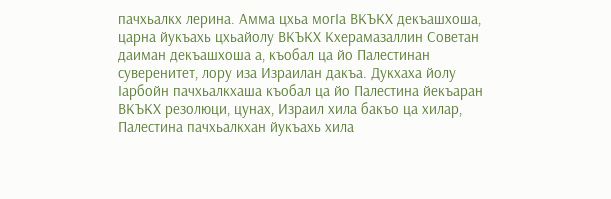пачхьалкх лерина. Амма цхьа могӀа ВКЪКХ декъашхоша, царна йукъахь цхьайолу ВКЪКХ Кхерамазаллин Советан даиман декъашхоша а, къобал ца йо Палестинан суверенитет, лору иза Израилан дакъа. Дукхаха йолу Ӏарбойн пачхьалкхаша къобал ца йо Палестина йекъаран ВКЪКХ резолюци, цунах, Израил хила бакъо ца хилар, Палестина пачхьалкхан йукъахь хила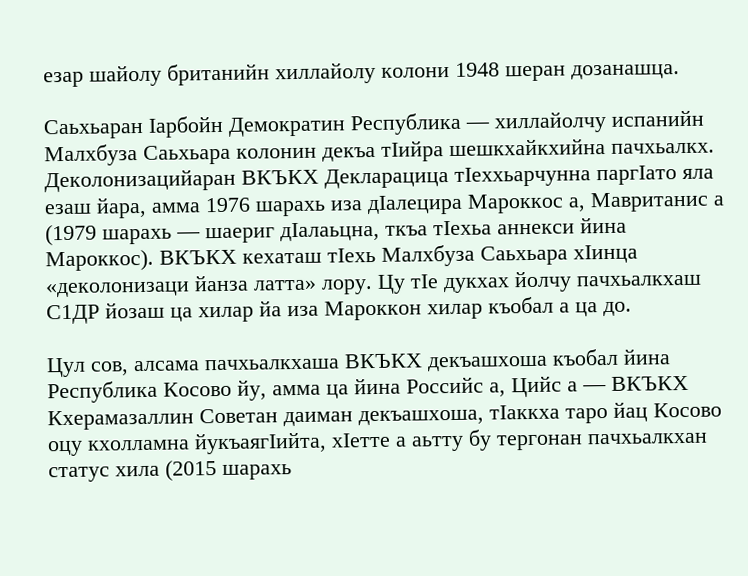езар шайолу британийн хиллайолу колони 1948 шеран дозанашца.

Саьхьаран Iарбойн Демократин Республика — хиллайолчу испанийн Малхбуза Саьхьара колонин декъа тӀийра шешкхайкхийна пачхьалкх. Деколонизацийаран ВКЪКХ Декларацица тӀеххьарчунна паргӀато яла езаш йара, амма 1976 шарахь иза дӀалецира Мароккос а, Мавританис а (1979 шарахь — шаериг дӀалаьцна, ткъа тӀехьа аннекси йина Мароккос). ВКЪКХ кехаташ тӀехь Малхбуза Саьхьара хӀинца «деколонизаци йанза латта» лору. Цу тӀе дукхах йолчу пачхьалкхаш С1ДР йозаш ца хилар йа иза Мароккон хилар къобал а ца до.

Цул сов, алсама пачхьалкхаша ВКЪКХ декъашхоша къобал йина Республика Косово йу, амма ца йина Российс а, Цийс а — ВКЪКХ Кхерамазаллин Советан даиман декъашхоша, тӀаккха таро йац Косово оцу кхолламна йукъаягӀийта, хӀетте а аьтту бу тергонан пачхьалкхан статус хила (2015 шарахь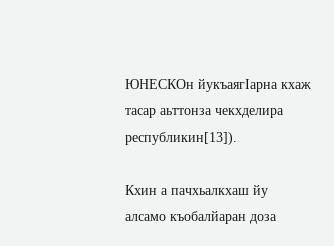ЮНЕСКОн йукъаягӀарна кхаж тасар аьттонза чекхделира республикин[13]).

Кхин а пачхьалкхаш йу алсамо къобалйаран доза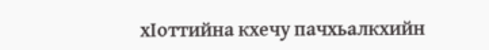хӀоттийна кхечу пачхьалкхийн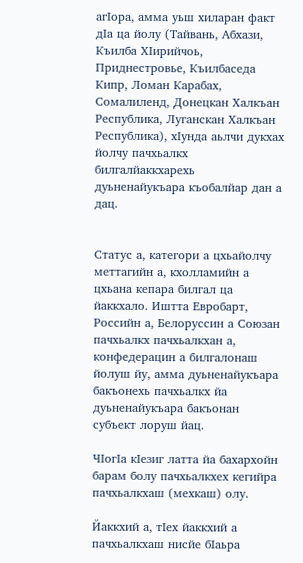агӀора, амма уьш хиларан факт дӀа ца йолу (Тайвань, Абхази, Къилба ХIирийчоь, Приднестровье, Къилбаседа Кипр, Ломан Карабах, Сомалиленд, Донецкан Халкъан Республика, Луганскан Халкъан Республика), хӀунда аьлчи дукхах йолчу пачхьалкх билгалйаккхарехь дуьненайукъара къобалйар дан а дац.


Статус а, категори а цхьайолчу меттагийн а, кхолламийн а цхьана кепара билгал ца йаккхало. Иштта Евробарт, Российн а, Белоруссин а Союзан пачхьалкх пачхьалкхан а, конфедерацин а билгалонаш йолуш йу, амма дуьненайукъара бакъонехь пачхьалкх йа дуьненайукъара бакъонан субъект лоруш йац.

ЧӀогӀа кӀезиг латта йа бахархойн барам болу пачхьалкхех кегийра пачхьалкхаш (мехкаш) олу.

Йаккхий а, тӀех йаккхий а пачхьалкхаш нисйе бӀаьра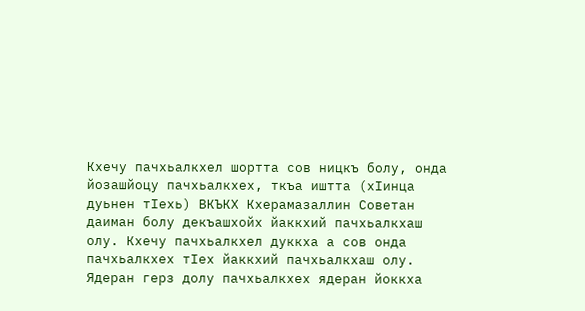Кхечу пачхьалкхел шортта сов ницкъ болу, онда йозашйоцу пачхьалкхех, ткъа иштта (хӀинца дуьнен тӀехь) ВКЪКХ Кхерамазаллин Советан даиман болу декъашхойх йаккхий пачхьалкхаш олу. Кхечу пачхьалкхел дуккха а сов онда пачхьалкхех тIех йаккхий пачхьалкхаш олу. Ядеран герз долу пачхьалкхех ядеран йоккха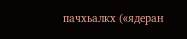пачхьалкх («ядеран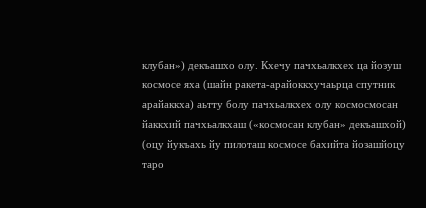клубан») декъашхо олу. Кхечу пачхьалкхех ца йозуш космосе яха (шайн ракета-арайоккхучаьрца спутник арайаккха) аьтту болу пачхьалкхех олу космосмосан йаккхий пачхьалкхаш («космосан клубан» декъашхой) (оцу йукъахь йу пилоташ космосе бахийта йозашйоцу таро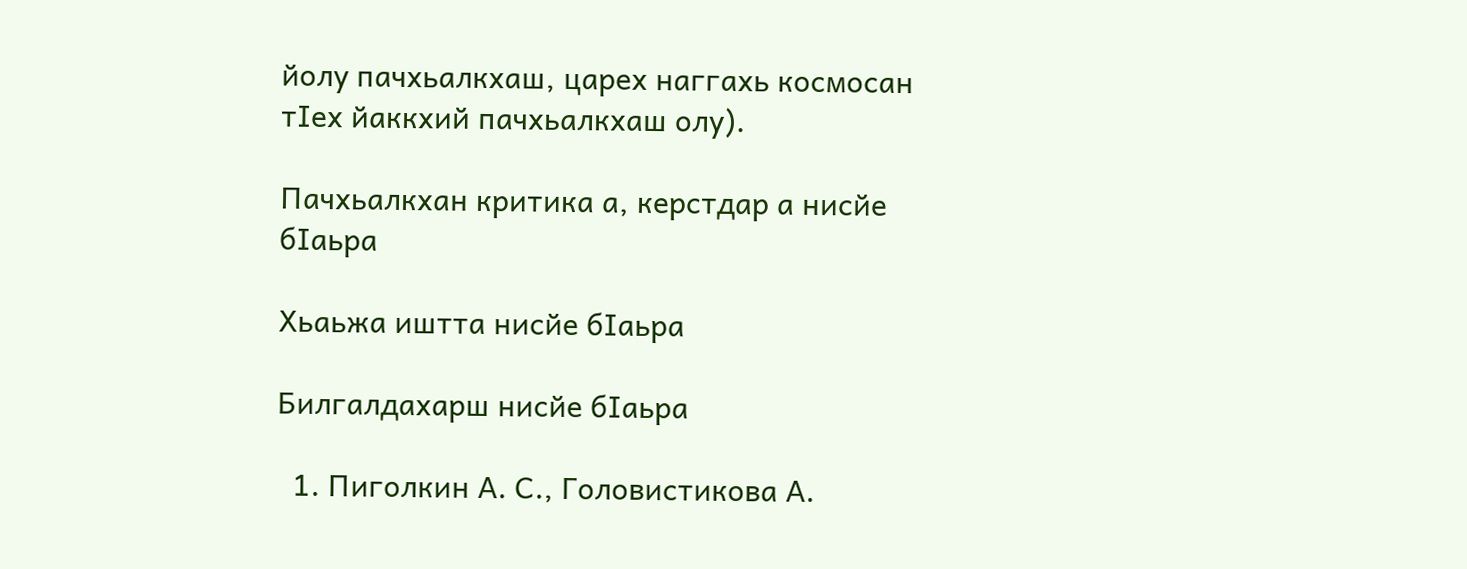йолу пачхьалкхаш, царех наггахь космосан тӀех йаккхий пачхьалкхаш олу).

Пачхьалкхан критика а, керстдар а нисйе бӀаьра

Хьаьжа иштта нисйе бӀаьра

Билгалдахарш нисйе бӀаьра

  1. Пиголкин А. С., Головистикова А.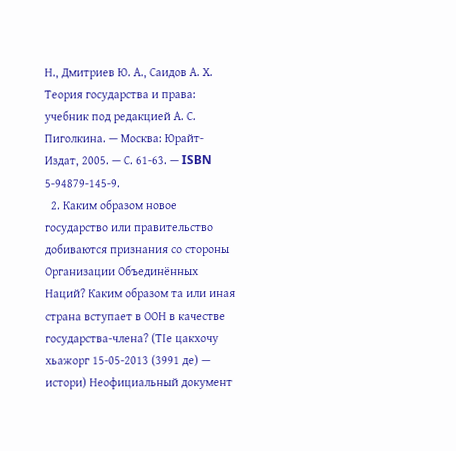Н., Дмитриев Ю. А., Саидов А. Х. Теория государства и права: учебник под редакцией А. С. Пиголкина. — Москва: Юрайт-Издат, 2005. — С. 61-63. — ISBN 5-94879-145-9.
  2. Каким образом новое государство или правительство добиваются признания со стороны Организации Объединённых Наций? Каким образом та или иная страна вступает в ООН в качестве государства-члена? (ТӀе цакхочу хьажорг 15-05-2013 (3991 де) — истори) Неофициальный документ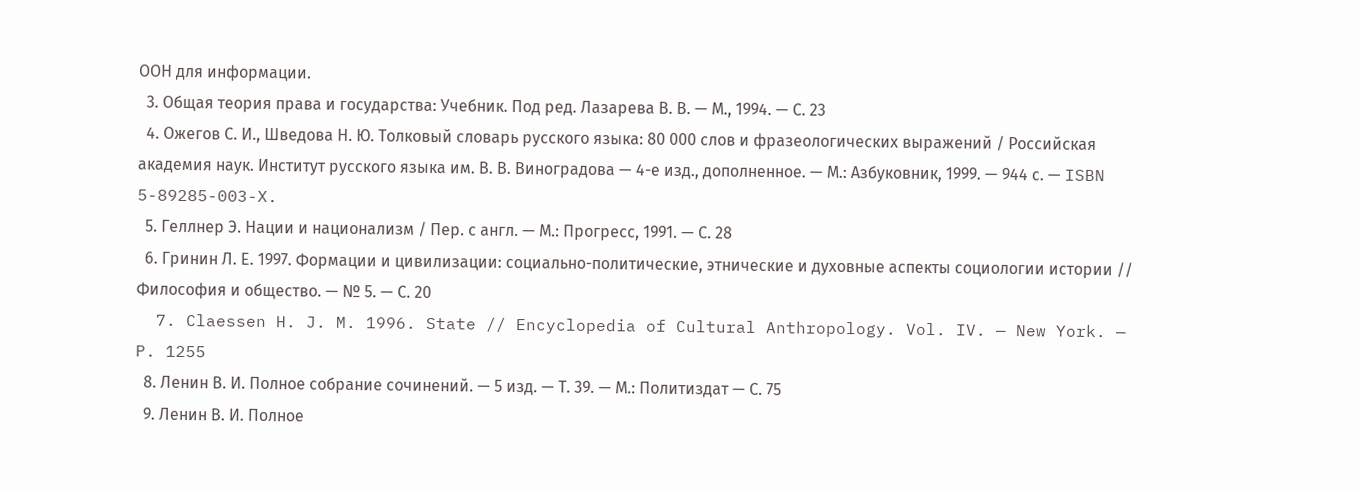ООН для информации.
  3. Общая теория права и государства: Учебник. Под ред. Лазарева В. В. — М., 1994. — С. 23
  4. Ожегов С. И., Шведова Н. Ю. Толковый словарь русского языка: 80 000 слов и фразеологических выражений / Российская академия наук. Институт русского языка им. В. В. Виноградова — 4-е изд., дополненное. — М.: Азбуковник, 1999. — 944 с. — ISBN 5-89285-003-X.
  5. Геллнер Э. Нации и национализм / Пер. с англ. — М.: Прогресс, 1991. — С. 28
  6. Гринин Л. Е. 1997. Формации и цивилизации: социально-политические, этнические и духовные аспекты социологии истории // Философия и общество. — № 5. — С. 20
  7. Claessen H. J. M. 1996. State // Encyclopedia of Cultural Anthropology. Vol. IV. — New York. — P. 1255
  8. Ленин В. И. Полное собрание сочинений. — 5 изд. — Т. 39. — М.: Политиздат — С. 75
  9. Ленин В. И. Полное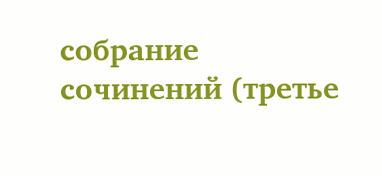собрание сочинений (третье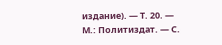издание). — Т. 20. — М.: Политиздат. — С.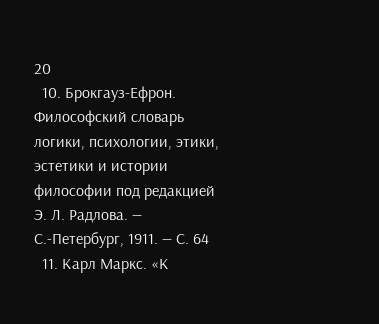20
  10. Брокгауз-Ефрон. Философский словарь логики, психологии, этики, эстетики и истории философии под редакцией Э. Л. Радлова. — С.-Петербург, 1911. — С. 64
  11. Карл Маркс. «К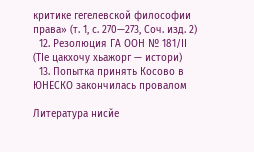критике гегелевской философии права» (т. 1, с. 270—273, Соч. изд. 2)
  12. Резолюция ГА ООН № 181/ІІ (ТӀе цакхочу хьажорг — истори)
  13. Попытка принять Косово в ЮНЕСКО закончилась провалом

Литература нисйе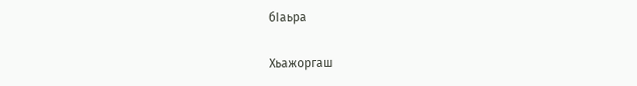бӀаьра

Хьажоргаш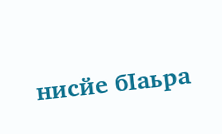нисйе бӀаьра